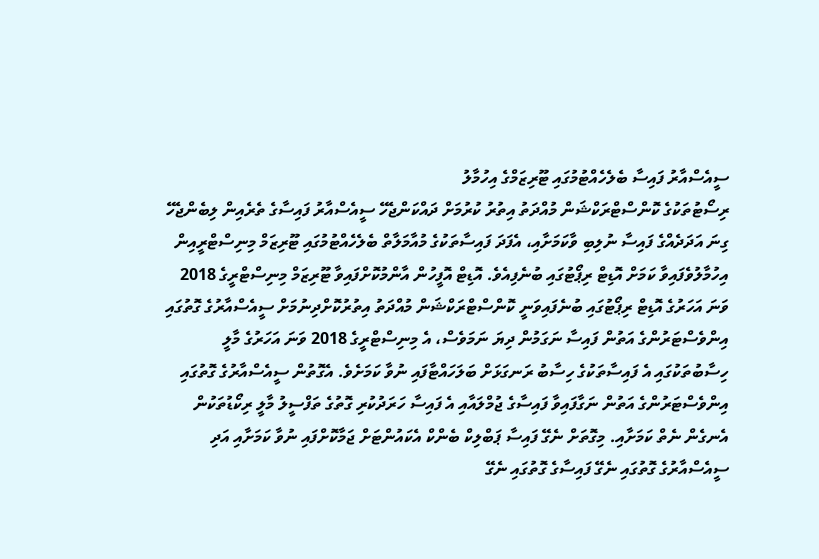ސީއެސްއާރު ފައިސާ ބެލެހެއްޓުމުގައި ޓޫރިޒަމްގެ އިހުމާލު
ރިސޯޓުތަކުގެ ކޮންސްޓްރަކްޝަން މުއްދަތު އިތުރު ކުރުމަށް ދައްކަންޖެހޭ ސީއެސްއާރު ފައިސާގެ ތެރެއިން ލިބެންޖެހޭ ގިނަ އަދަދެއްގެ ފައިސާ ނުލިބި ވާކަމަށާއި، އެފަދަ ފައިސާތަކުގެ މުއާމަލާތް ބެލެހެއްޓުމުގައި ޓޫރިޒަމް މިނިސްޓްރީއިން އިހުމާލުވެފައިވާ ކަމަށް އޮޑިޓް ރިޕޯޓުގައި ބުނެފިއެވެ. އޮޑިޓް އޮފީހުން އާންމުކޮށްފައިވާ ޓޫރިޒަމް މިނިސްޓްރީގެ 2018 ވަނަ އަހަރުގެ އޮޑިޓް ރިޕޯޓުގައި ބުނެފައިވަނީ ކޮންސްޓްރަކްޝަން މުއްދަތު އިތުރުކޮށްދިނުމަށް ސީއެސްއާރުގެ ގޮތުގައި އިންވެސްޓަރުންގެ އަތުން ފައިސާ ނަގަމުން ދިޔަ ނަމަވެސް، އެ މިނިސްޓްރީގެ 2018 ވަނަ އަހަރުގެ މާލީ ހިސާބުތަކުގައި އެ ފައިސާތަކުގެ ހިސާބު ރަނގަޅަށް ބަލަހައްޓާފައި ނުވާ ކަމަށެވެ. އެގޮތުން ސީއެސްއާރުގެ ގޮތުގައި އިންވެސްޓަރުންގެ އަތުން ނަގާފައިވާ ފައިސާގެ ޖުމްލައާއި އެ ފައިސާ ހަރަދުކުރި ގޮތުގެ ތަފްސީލު މާލީ ރިކޯޑުތަކުން އެނގެން ނެތް ކަމަށާއި. މިގޮތަށް ނެގޭ ފައިސާ ޕަބްލިކް ބެންކް އެކައުންޓަށް ޖަމާކޮށްފައި ނުވާ ކަމަށާއި އަދި ސީއެސްއާރުގެ ގޮތުގައި ނެގޭ ފައިސާގެ ގޮތުގައި ނެގޭ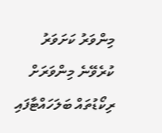މިންވަރު ކަށަވަރު ކުރެވޭނެ މިންވަރަށް ރިކޯޑުތައް ބަލަހައްޓާފައި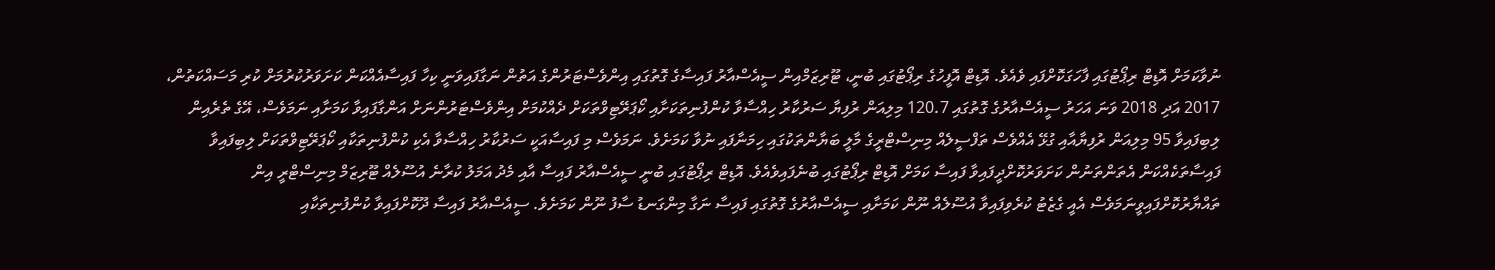ނުވާކަމަށް އޮޑިޓް ރިޕޯޓުގައި ފާހަގަކޮށްފައި ވެއެވެ. އޮޑިޓް އޮފީހުގެ ރިޕޯޓުގައި ބުނީ، ޓޫރިޒަމްއިން ސީއެސްއާރު ފައިސާގެ ގޮތުގައި އިންވެސްޓަރުންގެ އަތުން ނަގާފައިވަނީ ކިހާ ފައިސާއެއްކަން ކަށަވަރުކުރުމަށް ކުރި މަސައްކަތުން، 2017 އަދި 2018 ވަނަ އަހަރު ސީއެސްއާރުގެ ގޮތުގައި 120.7 މިލިއަން ރުފިޔާ ސަރުކާރު ހިއްސާވާ ކުންފުނިތަކަށާއި ކޯޕަރޭޓިވްތަކަށް ދެއްކުމަށް އިންވެސްޓަރުންނަށް އަންގާފައިވާ ކަމަށާއި ނަމަވެސް، އޭގެ ތެރެއިން ލިބިފައިވާ 95 މިލިއަން ރުފިޔާއާއި ގުޅޭ އެއްވެސް ތަފްސީލެއް މިނިސްޓްރީގެ މާލީ ބަޔާންތަކުގައި ހިމަނާފައި ނުވާ ކަމަށެވެ. ނަމަވެސް މި ފައިސާއަކީ ސަރުކާރު ހިއްސާވާ އެކި ކުންފުނިތަކާއި ކޯޕަރޭޓިވްތަކަށް ލިބިފައިވާ ފައިސާތަކެއްކަން އެތަންތަނުން ކަށަވަރުކޮށްދީފައިވާ ފައިސާ ކަމަށް އޮޑިޓް ރިޕޯޓުގައި ބުނެފައިވެއެވެ. އޮޑިޓް ރިޕޯޓުގައި ބުނީ ސީއެސްއާރު ފައިސާ އާއި މެދު އަމަލު ކުރާނެ އުސޫލެއް ޓޫރިޒަމް މިނިސްޓްރީ އިން ތައްޔާރުކޮށްފައިވީނަމަވެސް އެއީ ގެޒެޓު ކުރެވިފައިވާ އުސޫލެއް ނޫން ކަމަށާއި ސީއެސްއާރުގެ ގޮތުގައި ފައިސާ ނަގާ މިންގަނޑު ސާފު ނޫން ކަމަށެވެ. ސީއެސްއާރު ފައިސާ ދޫކޮށްފައިވާ ކުންފުނިތަކާއި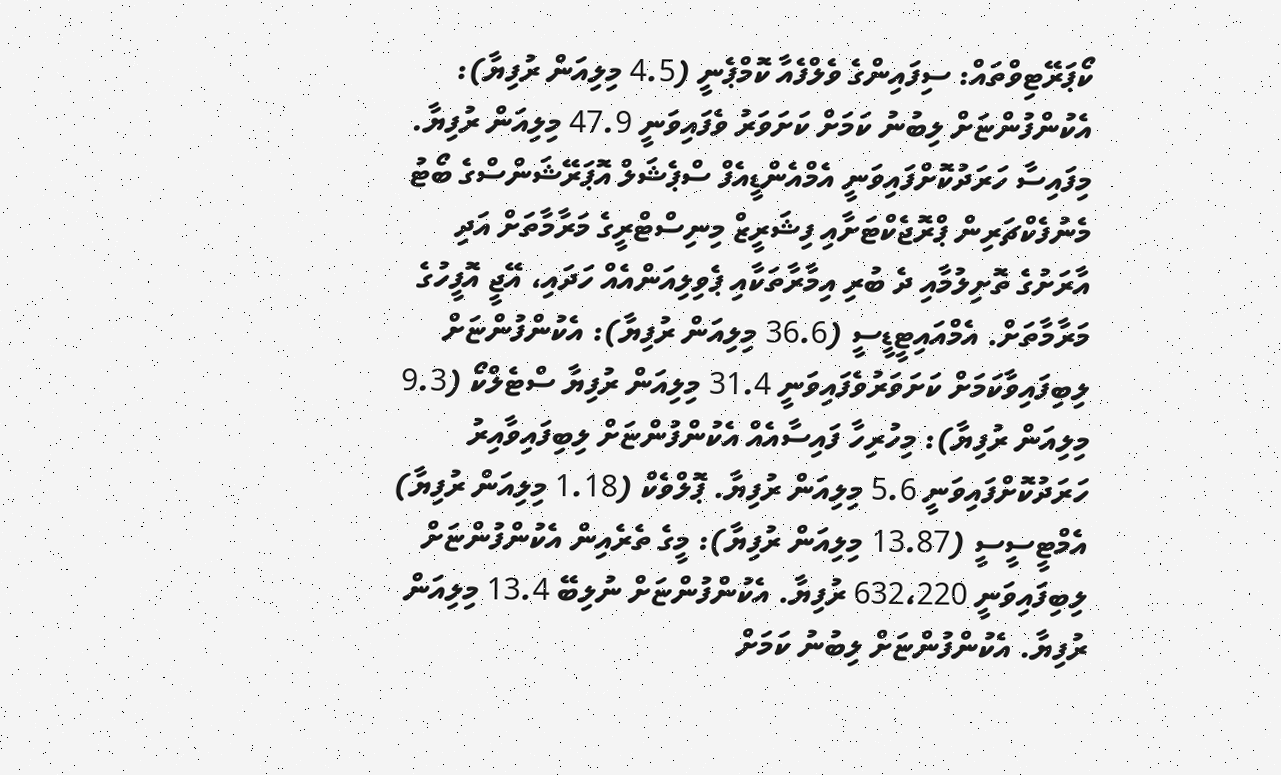ކޯޕަރޭޓިވްތައް: ސިފައިންގެ ވެލްފެއާ ކޮމްޕެނީ (4.5 މިލިއަން ރުފިޔާ): އެކުންފުންޏަށް ލިބުނު ކަމަށް ކަށަވަރު ވެފައިވަނީ 47.9 މިލިއަން ރުފިޔާ. މިފައިސާ ހަރަދުކޮށްފައިވަނީ އެމްއެންޑީއެފް ސްޕެޝަލް އޮޕަރޭޝަންސްގެ ބޯޓު މެނުފެކްޗަރިން ޕްރޮޖެކްޓަށާއި ފިޝަރީޒް މިނިސްޓްރީގެ މަރާމާތަށް އަދި އާރަށުގެ ތޮށިލުމާއި ދެ ބުރި އިމާރާތަކާއި ޕެވިލިއަންއެއް ހަދައި، އޭޖީ އޮފީހުގެ މަރާމާތަށް. އެމްއައިޓީޑީސީ (36.6 މިލިއަން ރުފިޔާ): އެކުންފުންޏަށް ލިބިފައިވާކަމަށް ކަށަވަރުވެފައިވަނީ 31.4 މިލިއަން ރުފިޔާ ސްޓެލްކޯ (9.3 މިލިއަން ރުފިޔާ): މިހުރިހާ ފައިސާއެއް އެކުންފުންޏަށް ލިބިފައިވާއިރު ހަރަދުކޮށްފައިވަނީ 5.6 މިލިއަން ރުފިޔާ. ޕޮލްވެކް (1.18 މިލިއަން ރުފިޔާ) އެމްޓީސީސީ (13.87 މިލިއަން ރުފިޔާ): މީގެ ތެރެއިން އެކުންފުންޏަށް ލިބިފައިވަނީ 632،220 ރުފިޔާ. އެކުންފުންޏަށް ނުލިބޭ 13.4 މިލިއަން ރުފިޔާ. އެކުންފުންޏަށް ލިބުނު ކަމަށް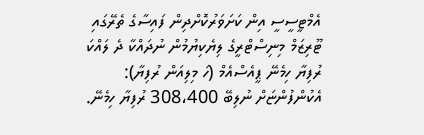އެމްޓީސީސީ އިން ކަށަވަރުކޮށްދިން ފައިސާގެ ތެރޭގައި ޓޫރިޒަމް މިނިސްޓްރީގެ ލިޔެކިޔުމުން ނުދައްކާ ދެ ލައްކަ ރުފިޔާ ހިމެނޭ ޕީއެސްއެމް (ހަ މިލިއަން ރުފިޔާ): އެކުންފުންޏަށް ނުލިބޭ 308،400 ރުފިޔާ ހިމެނޭ.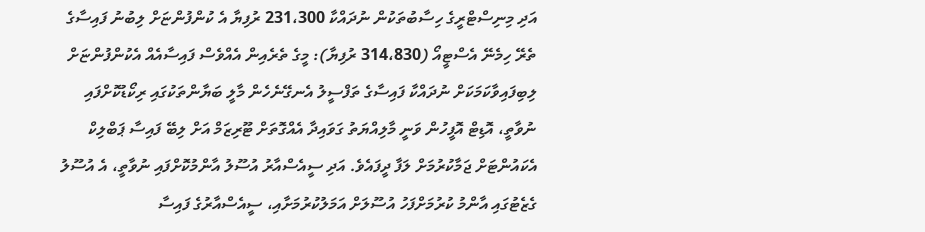އަދި މިނިސްޓްރީގެ ހިސާބުތަކުން ނުދައްކާ 231،300 ރުފިޔާ އެ ކުންފުންޏަށް ލިބުނު ފައިސާގެ ތެރޭ ހިމެނޭ އެސްޓީއޯ (314،830 ރުފިޔާ): މީގެ ތެރެއިން އެއްވެސް ފައިސާއެއް އެކުންފުންޏަށް ލިބިފައިވާކަމަކަށް ނުދައްކާ ފައިސާގެ ތަފްސީލު އެނގޭނެހެން މާލީ ބަޔާންތަކުގައި ރިކޯޑުކޮށްފައި ނުވާތީ، އޮޑިޓް އޮފީހުން ވަނީ މާލިއްޔަތު ގަވައިދާ އެއްގޮތަށް ޓޫރިޒަމް އަށް ލިބޭ ފައިސާ ޕަބްލިކް އެކައުންޓަށް ޖަމާކުރުމަށް ލަފާ ދީފައެވެ. އަދި ސީއެސްއާރު އުސޫލު އާންމުކޮށްފައި ނުވާތީ، އެ އުސޫލު ގެޒެޓުގައި އާންމު ކުރުމަށްފަހު އުސޫލަށް އަމަލުކުރުމަށާއި، ސީއެސްއާރުގެ ފައިސާ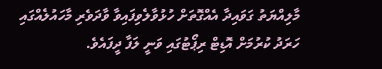މާލިއްޔަތު ގަވައިދާ އެއްގޮތަށް ހުޅުވާލެވިފައިވާ ވާދަވެރި މާހައުލެއްގައި ހަރަދު ކުރުމަށް އޮޑިޓް ރިޕޯޓުގައި ވަނީ ލަފާ ދީފައެވެ.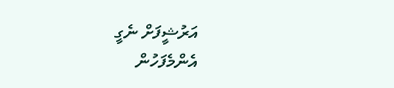އަރުޝީފަށް ނެގީ
އެންމެފަހުން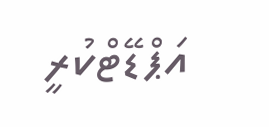އަޕްޑޭޓްކުރީ